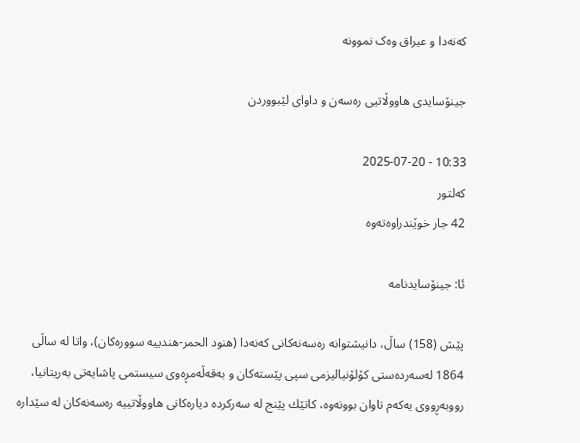كه‌نه‌دا و عیراق وەک نموونە

جینۆسایدی هاووڵاتیی‌ ره‌سه‌ن و داوای لێبووردن

10:33 - 2025-07-20
کەلتور
42 جار خوێندراوەتەوە

ئا: جینۆسایدنامه‌

پێش (158) ساڵ، دانیشتوانه‌ ره‌سه‌نه‌كانی كه‌نه‌دا (هنود الحمر-هندییه‌ سووره‌كان)، واتا له‌ ساڵی 1864 له‌سه‌رده‌ستی كۆلۆنیالیزمی سپی پێسته‌كان و به‌قه‌ڵه‌مڕه‌وی سیستمی پاشایه‌تی به‌ریتانیا، رووبه‌ڕووی یه‌كه‌م تاوان بوونه‌وه‌، كاتێك پێنج له‌ سه‌ركرده‌ دیاره‌كانی هاووڵاتییه‌ ره‌سه‌نه‌كان له‌ سێداره‌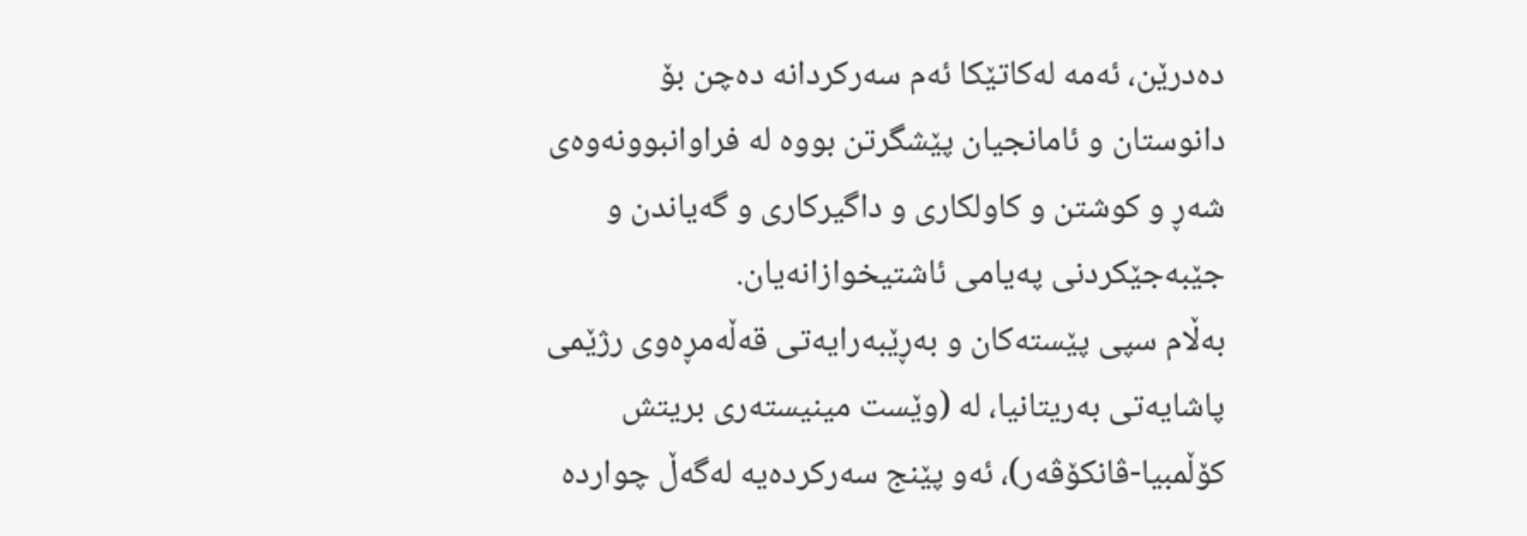ده‌درێن، ئه‌مه‌ له‌كاتێكا ئه‌م سه‌ركردانه‌ ده‌چن بۆ دانوستان و ئامانجیان پێشگرتن بووه‌ له‌ فراوانبوونه‌وه‌ی شه‌ڕ و كوشتن و كاولكاری و داگیركاری و گه‌یاندن و جێبه‌جێكردنی په‌یامی ئاشتیخوازانه‌یان.
به‌ڵام سپی پێسته‌كان و به‌ڕێبه‌رایه‌تی قه‌ڵه‌مڕه‌وی رژێمی پاشایه‌تی به‌ریتانیا، له‌ (وێست مینیسته‌ری بریتش كۆڵمبیا-ڤانكۆڤه‌ر)، ئه‌و پێنج سه‌ركرده‌یه‌ له‌گه‌ڵ چوارده‌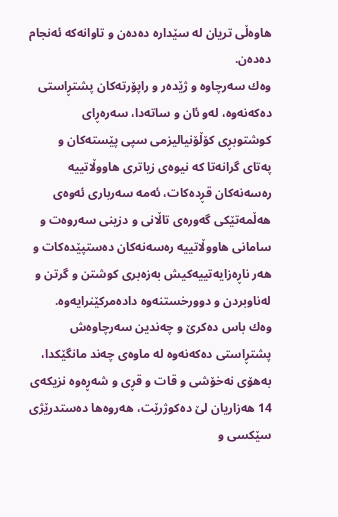هاوه‌ڵی تریان له‌ سێداره‌ ده‌ده‌ن و تاوانه‌كه‌ ئه‌نجام ده‌ده‌ن.
وه‌ك سه‌رچاوه‌ و ژێده‌ر و راپۆرته‌كان پشتڕاستی ده‌كه‌نه‌وه‌، له‌و ئان و ساتەدا، سه‌ره‌ڕای كوشتوبڕی كۆڵۆنیالیزمی سپی پێسته‌كان و په‌تای گرانه‌تا كه ‌نیوه‌ی زیاتری هاووڵاتییه‌ ره‌سه‌نه‌كان قڕده‌كات، ئه‌مه‌ سه‌رباری ئه‌وه‌ی هه‌ڵمه‌تێكی گه‌وره‌ی تاڵانی و دزینی سه‌روه‌ت و سامانی هاووڵاتییه‌ ره‌سه‌نه‌كان ده‌ستپێده‌كات و هه‌ر ناڕه‌زایه‌تییه‌كیش به‌زه‌بری كوشتن و گرتن و لەناوبردن و دوورخستنه‌وه‌ داده‌مركێنرایه‌وه‌.
وه‌ك باس ده‌كرێ و چه‌ندین سه‌رچاوه‌ش پشتڕاستی ده‌كەنه‌وه‌ له‌ ماوه‌ی چه‌ند مانگێكدا، به‌هۆی نه‌خۆشی و قات و قڕی و شه‌ڕەوە نزیكه‌ی 14 هه‌زاریان لێ ده‌كوژرێت، هه‌روه‌ها ده‌ستدرێژی سێكسی و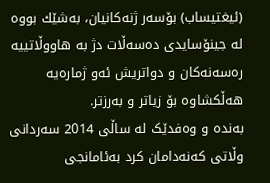(ئیغتیساب) بۆسه‌ر ژنه‌كانیان، به‌شێك بووه‌ له‌ جینۆسایدی ده‌سه‌ڵات دژ به‌ هاووڵاتییه‌ ره‌سه‌نه‌كان و دواتریش ئه‌و ژماره‌یه‌ هه‌ڵكشاوه‌ بۆ زیاتر و به‌رزتر.
به‌نده‌ و وەفدێک له‌ ساڵی 2014 سه‌ردانی وڵاتی كه‌نه‌دامان كرد به‌ئامانجی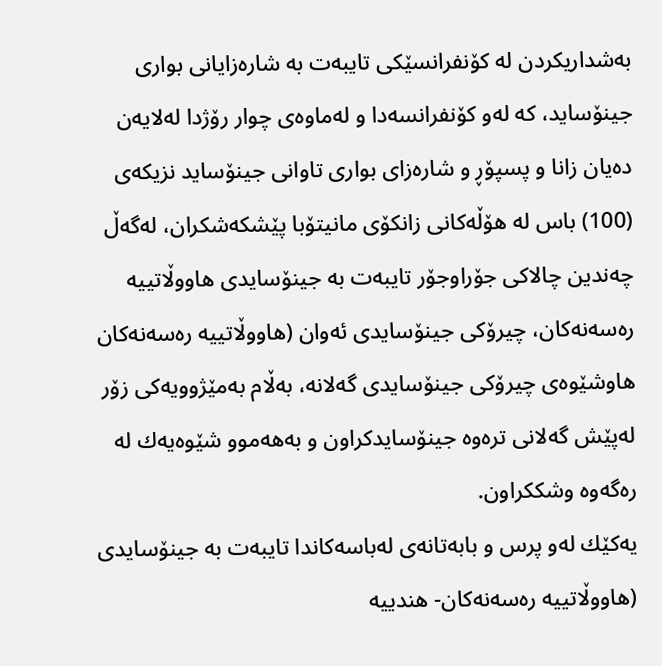به‌شداریكردن له‌ كۆنفرانسێكی تایبه‌ت به‌ شاره‌زایانی بواری جینۆساید، كه‌ له‌و كۆنفرانسه‌دا و له‌ماوه‌ی چوار رۆژدا له‌لایه‌ن ده‌یان زانا و پسپۆڕ و شاره‌زای بواری تاوانی جینۆساید نزیكه‌ی (100) باس له‌ هۆڵه‌كانی زانكۆی مانیتۆبا پێشكه‌شكران، له‌گه‌ڵ چه‌ندین چالاكی جۆراوجۆر تایبه‌ت به ‌جینۆسایدی هاووڵاتییه‌ ره‌سه‌نه‌كان، چیرۆكی جینۆسایدی ئه‌وان (هاووڵاتییه‌ ره‌سه‌نه‌كان هاوشێوه‌ی چیرۆكی جینۆسایدی گه‌لانه‌، به‌ڵام به‌مێژوویه‌كی زۆر له‌پێش گه‌لانی تره‌وه‌ جینۆسایدكراون و به‌هه‌موو شێوه‌یه‌ك له‌ ره‌گه‌وه‌ وشككراون.
یه‌كێك له‌و پرس و بابه‌تانه‌ی له‌باسه‌كاندا تایبه‌ت به ‌جینۆسایدی (هاووڵاتییه‌ ره‌سه‌نه‌كان- هندییه‌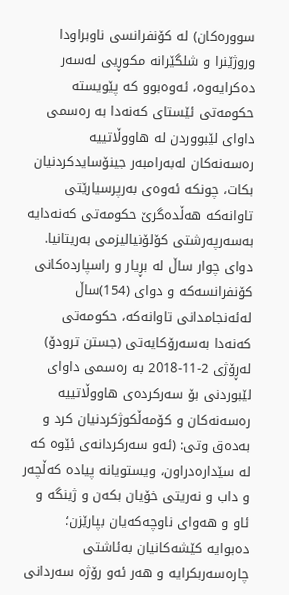سووره‌كان) له‌ كۆنفرانسی ناوبراودا وروژێنرا و شلگێرانه‌ مكوڕیی له‌سه‌ر ده‌كرایه‌وه‌، ئه‌وه‌بوو كه‌ پێویسته‌ حكومه‌تی ئێستای كه‌نه‌دا بە رەسمی داوای لێبووردن له‌ هاووڵاتییه‌ ره‌سه‌نه‌كان له‌به‌رامبه‌ر جینۆسایدكردنیان بكات، چونكه‌ ئه‌وه‌ی به‌رپرسیارێتی تاوانه‌كه‌ هه‌ڵده‌گرێ حكومه‌تی كه‌نه‌دایه‌ به‌سه‌رپه‌رشتی كۆلۆنیالیزمی به‌ریتانیا.
دوای چوار ساڵ له‌ بڕیار و راسپارده‌كانی كۆنفرانسه‌كه‌ و دوای (154)ساڵ له‌ئه‌نجامدانی تاوانه‌كه‌، حكومه‌تی كه‌نه‌دا به‌سه‌رۆكایه‌تی (جستن ترودۆ) له‌ڕۆژی 2-11-2018 به‌ رەسمی داوای لێبوردنی بۆ سه‌ركرده‌ی هاووڵاتییه‌ ره‌سه‌نه‌كان و كۆمه‌ڵكوژكردنیان کرد و به‌ده‌ق وتی: (ئه‌و سه‌ركردانه‌ی ئێوه‌ كه‌ له ‌سێداره‌دراون، ویستویانه‌ پیادە كه‌ڵچه‌ر و داب و نه‌ریتی خۆیان بكه‌ن و ژینگه‌ و ئاو و هه‌وای ناوچه‌كه‌یان بپارێزن؛ ده‌بوایه‌ كێشه‌كانیان به‌ئاشتی چاره‌سه‌ربكرایه‌ و هه‌ر ئه‌و رۆژه‌ سه‌ردانی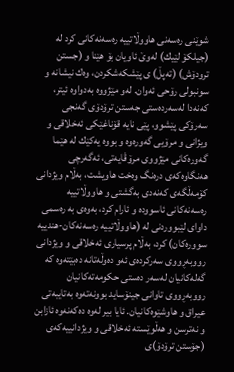شوێنی ره‌سه‌نی هاووڵاتییه‌ ره‌سه‌نه‌كانی كرد له‌ (جیلكۆ لێیك) له‌وێ ئاویان بۆ هێنا و (جستن ترودۆش) (ته‌پڵ) ی پێشكه‌شكردن، وه‌ك نیشانه‌ و سونبولی رۆحی ئه‌وان. له‌و مێژووه‌ به‌دواوه‌ ئیتر، كه‌نه‌دا له‌سه‌رده‌ستی جه‌ستن ترۆدۆی گه‌نجی سه‌رۆكی پێشوو، پێی نایه‌ قۆناغێكی ئه‌خلاقی و ویژانی و مرۆیی گه‌وره‌وه‌ و بووه‌ یه‌كێك له‌ هێما گه‌وره‌كانی مێژووی مرۆڤایه‌تی، ئه‌گه‌رچی هه‌نگاوه‌كه‌ی دره‌نگ وه‌خت هاویشت، به‌ڵام ویژدانی كۆمه‌ڵگەی كه‌نه‌دی به‌گشتی و هاووڵاتییه‌ ره‌سه‌نه‌كانی ئاسووده‌ و ئارام كرد، به‌وه‌ی به‌ رەسمی داوای لێبووردنی له‌ (هاووڵاتییه‌ ره‌سه‌نه‌كان-هندییه‌ سووره‌كان) كرد، به‌ڵام پرسیاری ئه‌خلاقی و ویژدانی رووبه‌ڕووی سه‌ركرده‌ی ئه‌و ده‌وڵه‌تانه‌ ده‌بێته‌وه‌ كه‌ گه‌له‌كانیان له‌سه‌ر ده‌ستی حكومه‌ته‌كانیان رووبه‌ڕووی تاوانی جینۆساید بوونه‌ته‌وه‌ بەتایبەتی عيراق و هاوشێوه‌كانیان. ئایا بیر له‌وه‌ ده‌كه‌نه‌وه‌ ئازابن و نه‌ترسن و هه‌ڵوێسته‌ ئه‌خلاقی و ویژدانییه‌كه‌ی (جۆستن ترۆدۆ)ی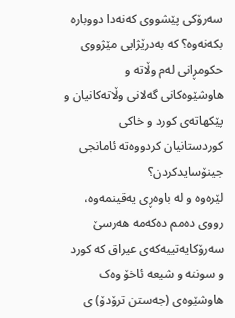سه‌رۆكی پێشووی كه‌نه‌دا دووباره‌ بكه‌نه‌وه‌؟ كه‌ به‌درێژایی مێژووی حكومڕانی لەم وڵاتە و هاوشێوەکانی گه‌لانی وڵاته‌كانیان و پێكهاته‌ی كورد و خاكی كوردستانیان كردووه‌ته‌ ئامانجی جینۆسایدكردن؟
لێره‌وه‌ و له ‌باوه‌ڕی یه‌قینمه‌وه‌، رووی ده‌مم ده‌كه‌مه‌ هەرسێ سەرۆکایەتییەکەی عيراق کە کورد و سوننە و شیعە ئاخۆ وەک هاوشێوه‌ی (جه‌ستن ترۆدۆ) ی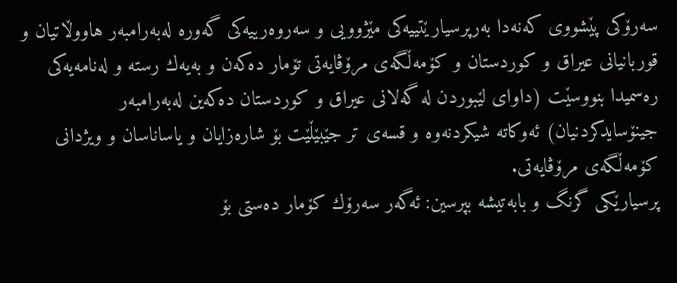سه‌رۆكی پێشووی كه‌نه‌دا به‌رپرسیارێتییه‌كی مێژوویی و سه‌روه‌رییه‌كی گه‌وره‌ له‌به‌رامبه‌ر هاووڵاتیان و قوربانیانی عیراق و كوردستان و كۆمه‌ڵگەی مرۆڤایه‌تی تۆمار دەکەن و به‌یه‌ك رسته‌ و له‌نامه‌یه‌كی رەسمیدا بنووسێت (داوای لێبوردن له ‌گه‌لانی عیراق و كوردستان ده‌كه‌ین له‌به‌رامبه‌ر جینۆسایدكردنیان) ئه‌وكاته‌ شیكردنه‌وه‌ و قسه‌ی تر جێبێڵێت بۆ شاره‌زایان و یاساناسان و ویژدانی كۆمه‌ڵگەی مرۆڤایه‌تی.
پرسیارێكی گرنگ و بابه‌تیشه‌ بپرسین: ئه‌گه‌ر سه‌رۆك كۆمار ده‌ستی بۆ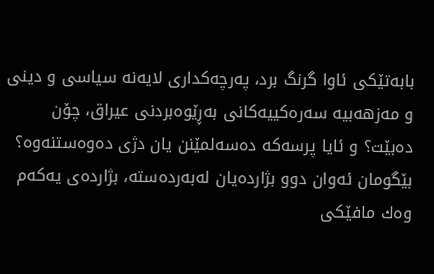بابه‌تێكی ئاوا گرنگ برد، په‌رچه‌كداری لایه‌نه‌ سیاسی و دینی و مه‌زهه‌بیه‌ سه‌ره‌كییه‌كانی به‌ڕێوه‌بردنی عیراق، چۆن ده‌بێت؟ و ئایا پرسه‌كه‌ ده‌سه‌لمێنن یان دژی ده‌وه‌ستنه‌وه‌؟ بێگومان ئه‌وان دوو بژارده‌یان له‌به‌رده‌سته‌، بژارده‌ی یه‌كه‌م وه‌ك مافێكی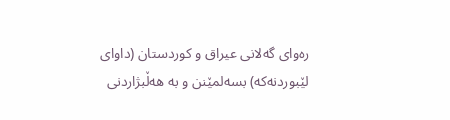ره‌وای گه‌لانی عیراق و كوردستان (داوای لێبوردنه‌كه‌) بسه‌لمێنن و به‌ هه‌ڵبژاردنی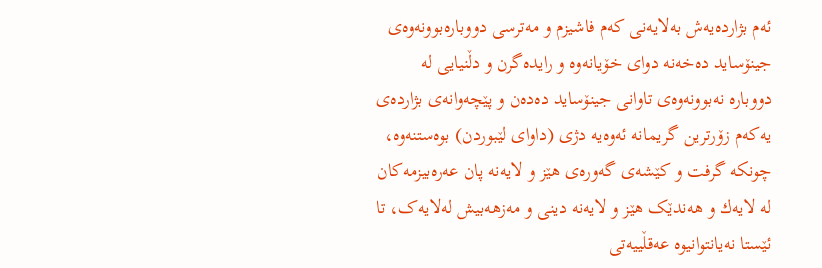ئه‌م بژارده‌یه‌ش به‌لایه‌نی كه‌م فاشیزم و مه‌ترسی دووباره‌بوونه‌وه‌ی جینۆساید ده‌خه‌نه‌ دوای خۆیانه‌وه‌ و رایده‌گرن و دڵنیایی له‌ دووباره‌ نه‌بوونه‌وه‌ی تاوانی جینۆساید ده‌ده‌ن و پێچه‌وانه‌ی بژارده‌ی یه‌كه‌م زۆرترین گریمانه‌ ئه‌وه‌یه‌ دژی (داوای لێبوردن) بوه‌ستنه‌وه‌، چونكه‌ گرفت و كێشه‌ی گه‌وره‌ی هێز و لایه‌نه‌ پان عه‌ره‌بیزمه‌كان لە لایه‌ك و هەندێک هێز و لایه‌نه‌ دینی و مه‌ز‌هه‌بیش لەلایەک، تا ئێستا نه‌یانتوانیوه‌ عه‌قڵییه‌تی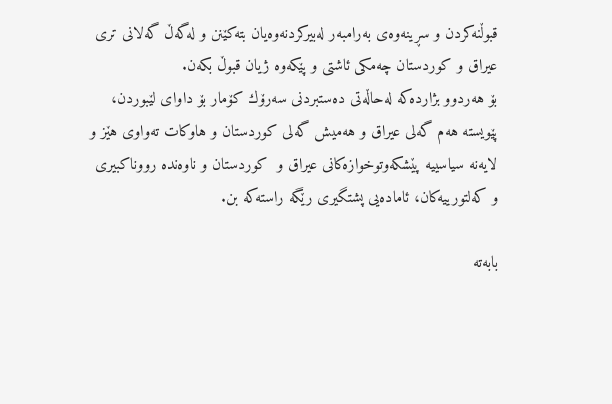قبوڵنه‌كردن و سڕینه‌وه‌ی به‌رامبه‌ر له‌بیركردنه‌وه‌یان بته‌كێنن و له‌گه‌ڵ گه‌لانی تری عیراق و كوردستان چه‌مكی ئاشتی و پێكه‌وه‌ ژیان قبوڵ بكه‌ن.
بۆ هه‌ردوو بژارده‌كه‌ له‌حاڵه‌تی ده‌ستبردنی سه‌رۆك كۆمار بۆ داوای لێبوردن، پێویسته‌ هه‌م گه‌لی عیراق و هه‌میش گه‌لی كوردستان و هاوكات ته‌واوی هێز و لایه‌نه‌ سیاسییه‌ پێشكه‌وتوخوازه‌كانی عیراق و  كوردستان و ناوه‌نده‌ رووناكبیری و كەلتورییه‌كان، ئاماده‌یی پشتگیری رێگە راسته‌كه‌ بن.

بابەتە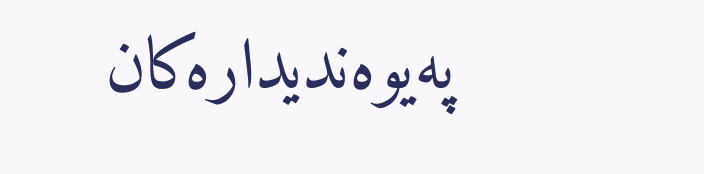پەیوەندیدارەکان